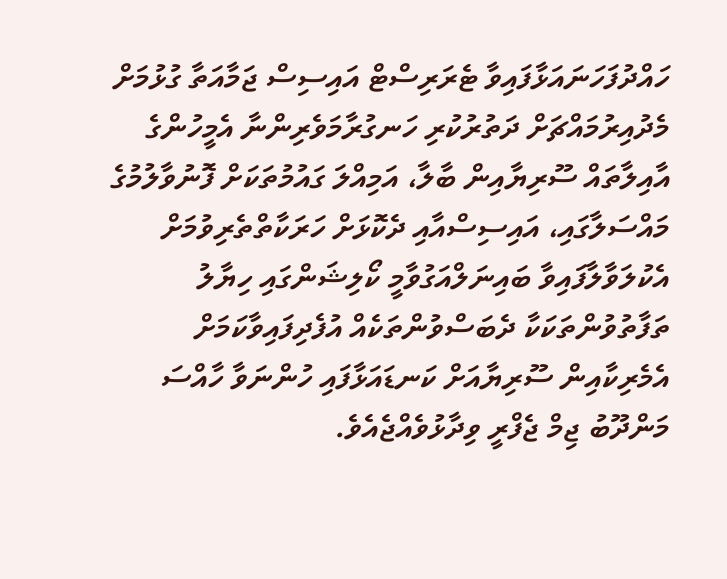ހައްދުފަހަނައަޅާފައިވާ ޓެރަރިސްޓް އައިސިސް ޖަމާއަތާ ގުޅުމަށް މެދުއިރުމައްޗަށް ދަތުރުކުރި ހަނގުރާމަވެރިންނާ އެމީހުންގެ އާއިލާތައް ސޫރިޔާއިން ބާލާ، އަމިއްލަ ގައުމުތަކަށް ފޮނުވާލުމުގެ މައްސަލާގައި، އައިސިސްއާއި ދެކޮޅަށް ހަރަކާތްތެރިވުމަށް އެކުލަވާލާފައިވާ ބައިނަލްއަގުވާމީ ކޯލިޝަންގައި ހިޔާލު ތަފާތުވުންތަކަކާ ދެބަސްވުންތަކެއް އުފެދިފައިވާކަމަށް އެމެރިކާއިން ސޫރިޔާއަށް ކަނޑައަޅާފައި ހުންނަވާ ހާއްސަ މަންދޫބު ޖިމް ޖެފްރީ ވިދާޅުވެއްޖެއެވެ.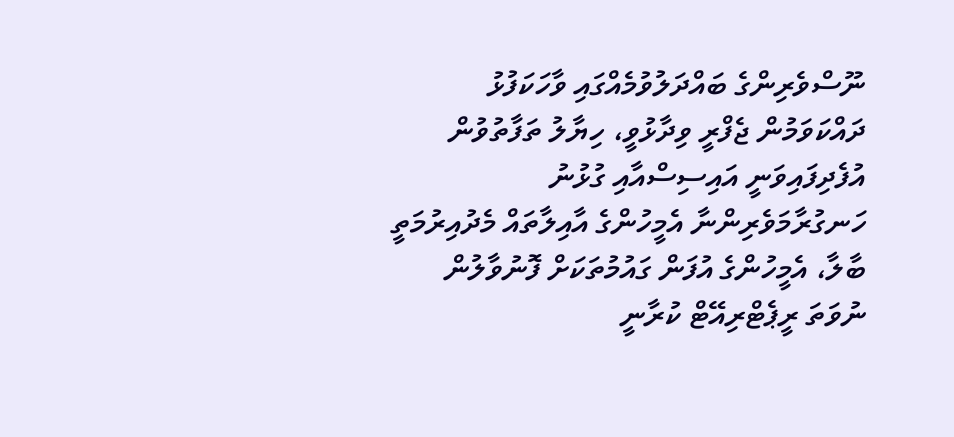ނޫސްވެރިންގެ ބައްދަލުވުމެއްގައި ވާހަކަފުޅު ދައްކަވަމުން ޖެފްރީ ވިދާޅުވީ، ހިޔާލު ތަފާތުވުން އުފެދިފައިވަނީ އައިސިސްއާއި ގުޅުނު ހަނގުރާމަވެރިންނާ އެމީހުންގެ އާއިލާތައް މެދުއިރުމަތީ ބާލާ، އެމީހުންގެ އުފަން ގައުމުތަކަށް ފޮނުވާލުން ނުވަތަ ރީޕެޓްރިއޭޓް ކުރާނީ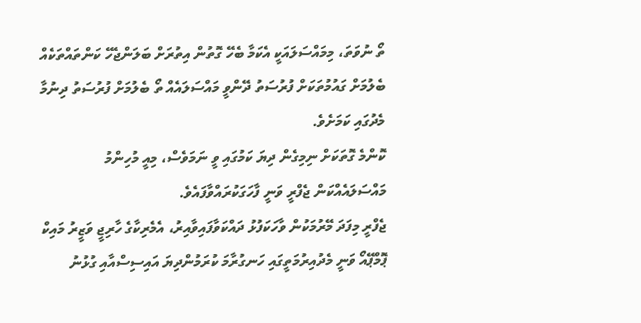ތޯ ނުވަތަ، މިމައްސަލައަކީ އެކަމާ ބެހޭ ގޮތުން އިތުރަށް ބަލަންޖެހޭ ކަންތައްތަކެއް ބެލުމަށް ގައުމުތަކަށް ފުރުސަތު ދޭންވީ މައްސަލައެއް ތޯ ބެލުމަށް ފުރުސަތު ދިނުމާ މެދުގައި ކަމަށެވެ.
ކޮންމެ ގޮތަކަށް ނިމިގެން ދިޔަ ކަމުގައި ވީ ނަމަވެސް، މިއީ މުހިންމު މައްސަލައެއްކަން ޖެފްރީ ވަނީ ފާހަގަކުރައްވާފައެވެ.
ޖެފްރީ މިފަދަ މޭރުމަކުން ވާހަކަފުޅު ދައްކަވާފައިވާއިރު، އެމެރިކާގެ ހާރިޖީ ވަޒީރު މައިކް ޕޮމްޕޭއޯ ވަނީ މެދުއިރުމަތީގައި ހަނގުރާމަ ކުރަމުންދިޔަ އައިސިސްއާއި ގުޅުނު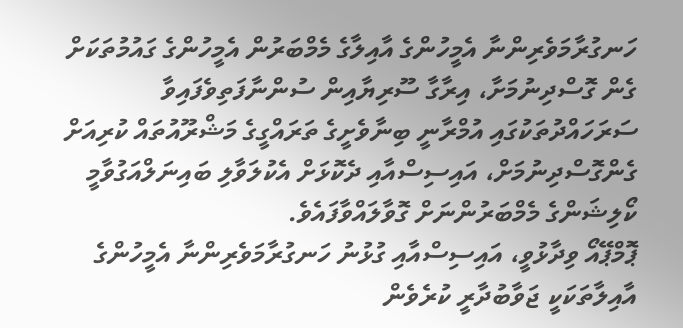ހަނގުރާމަވެރިންނާ އެމީހުންގެ އާއިލާގެ މެމްބަރުން އެމީހުންގެ ގައުމުތަކަށް ގެން ގޮސްދިނުމަށާ، އިރާގާ ސޫރިޔާއިން ސުންނާފަތިވެފައިވާ ސަރަހައްދުތަކުގައި އުމްރާނީ ބިނާވެށީގެ ތަރައްގީގެ މަޝްރޫއުތައް ކުރިއަށް ގެންގޮސްދިނުމަށް، އައިސިސްއާއި ދެކޮޅަށް އެކުލަވާލި ބައިނަލްއަގުވާމީ ކޯލިޝަންގެ މެމްބަރުންނަށް ގޮވާލައްވާފައެވެ.
ޕޮމްޕޭއޯ ވިދާޅުވީ، އައިސިސްއާއި ގުޅުނު ހަނގުރާމަވެރިންނާ އެމީހުންގެ އާއިލާތަކަކީ ޖަވާބުދާރީ ކުރެވެން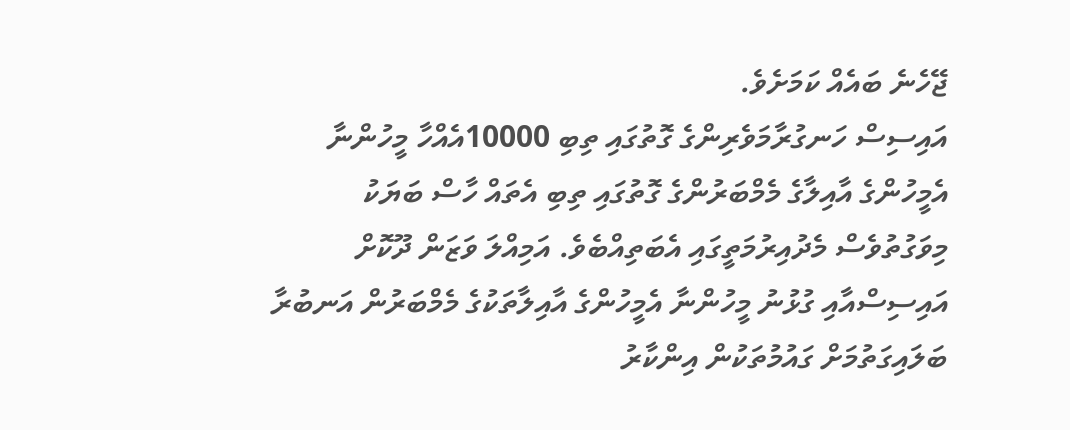ޖޭހެނެ ބައެއް ކަމަށެވެ.
އައިސިސް ހަނގުރާމަވެރިންގެ ގޮތުގައި ތިބި 10000އެއްހާ މީހުންނާ އެމީހުންގެ އާއިލާގެ މެމްބަރުންގެ ގޮތުގައި ތިބި އެތައް ހާސް ބަޔަކު މިވަގުތުވެސް މެދުއިރުމަތީގައި އެބަތިއްބެވެ. އަމިއްލަ ވަޒަން ދޫކޮށް އައިސިސްއާއި ގުޅުނު މީހުންނާ އެމީހުންގެ އާއިލާތަކުގެ މެމްބަރުން އަނބުރާ ބަލައިގަތުމަށް ގައުމުތަކުން އިންކާރު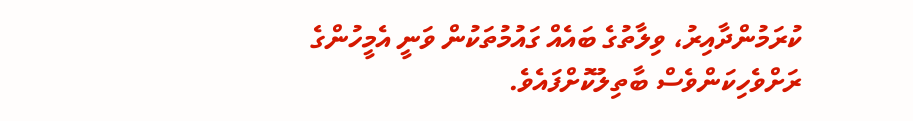ކުރަމުންދާއިރު، ވިލާތުގެ ބައެއް ގައުމުތަކުން ވަނީ އެމީހުންގެ ރަށްވެހިކަންވެސް ބާތިލުކޮށްފައެވެ.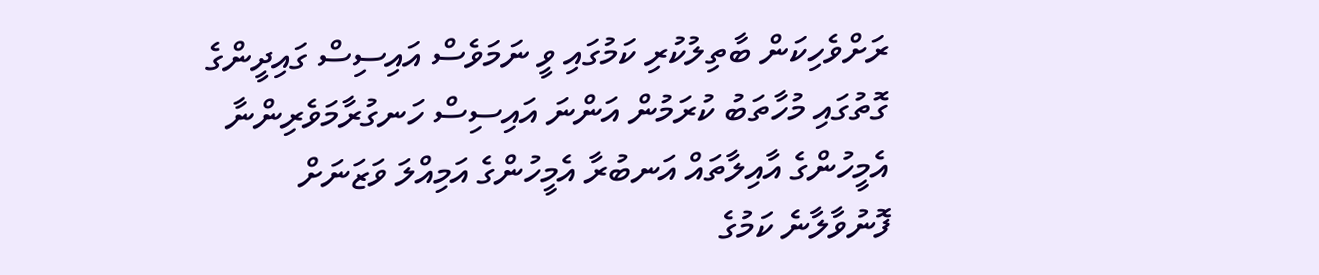ރަށްވެހިކަން ބާތިލުކުރި ކަމުގައި ވީ ނަމަވެސް އައިސިސް ގައިދީންގެ ގޮތުގައި މުހާތަބު ކުރަމުން އަންނަ އައިސިސް ހަނގުރާމަވެރިންނާ އެމީހުންގެ އާއިލާތައް އަނބުރާ އެމީހުންގެ އަމިއްލަ ވަޒަނަށް ފޮނުވާލާނެ ކަމުގެ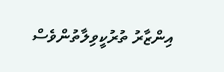އިންޒާރު ތުރުކީވިލާތުންވެސް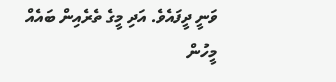ވަނީ ދީފައެވެ. އަދި މީގެ ތެރެއިން ބައެއް މީހުން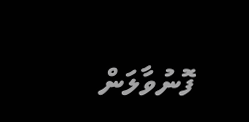ފޮނުވާލަން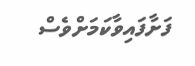ފަށާފައިވާކަމަށްވެސް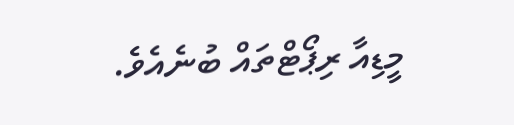މީޑިއާ ރިޕޯޓްތައް ބުނެއެވެ.